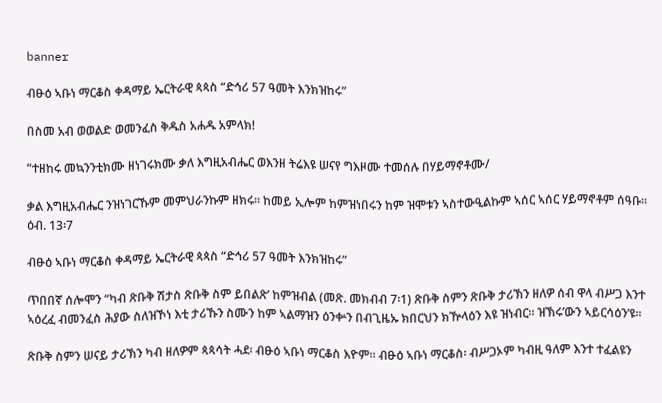banner

ብፁዕ ኣቡነ ማርቆስ ቀዳማይ ኤርትራዊ ጳጳስ “ድኅሪ 57 ዓመት እንክዝከሩ”

በስመ አብ ወወልድ ወመንፈስ ቅዱስ አሐዱ አምላክ!

“ተዘከሩ መኳንንቲክሙ ዘነገሩክሙ ቃለ እግዚአብሔር ወእንዘ ትሬእዩ ሠናየ ግእዞሙ ተመሰሉ በሃይማኖቶሙ/

ቃል እግዚአብሔር ንዝነገርኹም መምህራንኩም ዘክሩ። ከመይ ኢሎም ከምዝነበሩን ከም ዝሞቱን ኣስተውዒልኩም ኣሰር ኣሰር ሃይማኖቶም ሰዓቡ። ዕብ. 13፡7

ብፁዕ ኣቡነ ማርቆስ ቀዳማይ ኤርትራዊ ጳጳስ “ድኅሪ 57 ዓመት እንክዝከሩ”

ጥበበኛ ሰሎሞን “ካብ ጽቡቅ ሽታስ ጽቡቅ ስም ይበልጽ’ ከምዝብል (መጽ. መክብብ 7፡1) ጽቡቅ ስምን ጽቡቅ ታሪኽን ዘለዎ ሰብ ዋላ ብሥጋ እንተ ኣዕረፈ ብመንፈስ ሕያው ስለዝኾነ እቲ ታሪኹን ስሙን ከም ኣልማዝን ዕንቍን በብጊዜኡ ክበርህን ክዅላዕን እዩ ዝነብር። ዝኽሩ’ውን ኣይርሳዕን’ዩ።

ጽቡቅ ስምን ሠናይ ታሪኽን ካብ ዘለዎም ጳጳሳት ሓደ፡ ብፁዕ ኣቡነ ማርቆስ እዮም። ብፁዕ ኣቡነ ማርቆስ፡ ብሥጋኦም ካብዚ ዓለም እንተ ተፈልዩን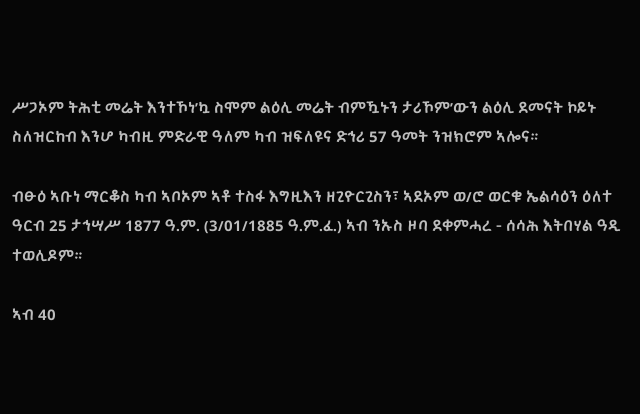ሥጋኦም ትሕቲ መሬት እንተኾነ’ኳ ስሞም ልዕሊ መሬት ብምዃኑን ታሪኾም’ውን ልዕሊ ደመናት ኮይኑ ስለዝርከብ እንሆ ካብዚ ምድራዊ ዓለም ካብ ዝፍለዩና ድኅሪ 57 ዓመት ንዝክሮም ኣሎና።

ብፁዕ ኣቡነ ማርቆስ ካብ ኣቦኦም ኣቶ ተስፋ እግዚእን ዘጊዮርጊስን፣ ኣደኦም ወ/ሮ ወርቁ ኤልሳዕን ዕለተ ዓርብ 25 ታኅሣሥ 1877 ዓ.ም. (3/01/1885 ዓ.ም.ፈ.) ኣብ ንኡስ ዞባ ደቀምሓረ - ሰሳሕ እትበሃል ዓዲ ተወሊዶም።

ኣብ 40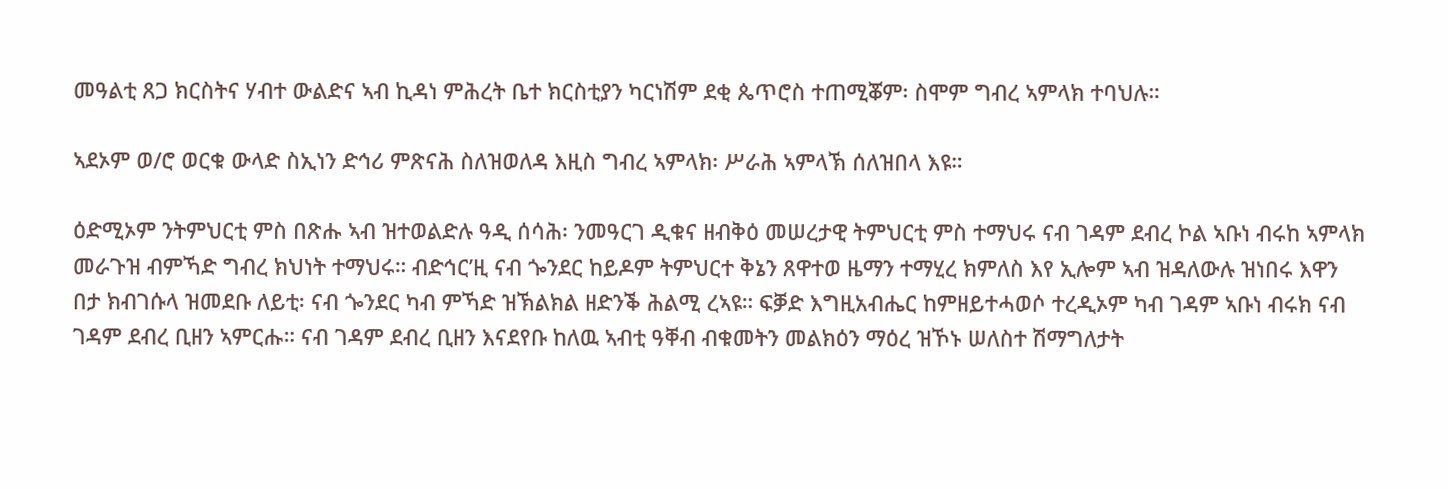መዓልቲ ጸጋ ክርስትና ሃብተ ውልድና ኣብ ኪዳነ ምሕረት ቤተ ክርስቲያን ካርነሽም ደቂ ጴጥሮስ ተጠሚቖም፡ ስሞም ግብረ ኣምላክ ተባህሉ።

ኣደኦም ወ/ሮ ወርቁ ውላድ ስኢነን ድኅሪ ምጽናሕ ስለዝወለዳ እዚስ ግብረ ኣምላክ፡ ሥራሕ ኣምላኽ ሰለዝበላ እዩ።

ዕድሚኦም ንትምህርቲ ምስ በጽሑ ኣብ ዝተወልድሉ ዓዲ ሰሳሕ፡ ንመዓርገ ዲቁና ዘብቅዕ መሠረታዊ ትምህርቲ ምስ ተማህሩ ናብ ገዳም ደብረ ኮል ኣቡነ ብሩከ ኣምላክ መራጉዝ ብምኻድ ግብረ ክህነት ተማህሩ። ብድኅር’ዚ ናብ ጐንደር ከይዶም ትምህርተ ቅኔን ጸዋተወ ዜማን ተማሂረ ክምለስ እየ ኢሎም ኣብ ዝዳለውሉ ዝነበሩ እዋን በታ ክብገሱላ ዝመደቡ ለይቲ፡ ናብ ጐንደር ካብ ምኻድ ዝኽልክል ዘድንቕ ሕልሚ ረኣዩ። ፍቓድ እግዚአብሔር ከምዘይተሓወሶ ተረዲኦም ካብ ገዳም ኣቡነ ብሩክ ናብ ገዳም ደብረ ቢዘን ኣምርሑ። ናብ ገዳም ደብረ ቢዘን እናደየቡ ከለዉ ኣብቲ ዓቐብ ብቁመትን መልክዕን ማዕረ ዝኾኑ ሠለስተ ሽማግለታት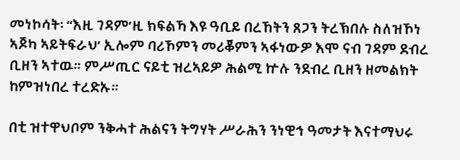መነኮሳት፡ “እዚ ገዳም’ዚ ክፍልኻ እዩ ዓቢይ በረኸትን ጸጋን ትረኽበሉ ስለዝኾነ ኣጆካ ኣይትፍራህ’ ኢሎም ባሪኾምን መሪቖምን ኣፋነውዎ እሞ ናብ ገዳም ደብረ ቢዘን ኣተዉ። ምሥጢር ናይቲ ዝረኣይዎ ሕልሚ ኵሉ ንደብረ ቢዘን ዘመልክት ከምዝነበረ ተረድኡ።

በቲ ዝተዋህቦም ንቅሓተ ሕልናን ትግሃት ሥራሕን ንነዊኅ ዓመታት እናተማህሩ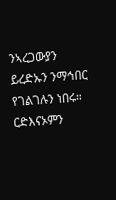ንኣረጋውያን ይረድኡን ንማኅበር የገልገሉን ነበሩ። ርድእናኦምን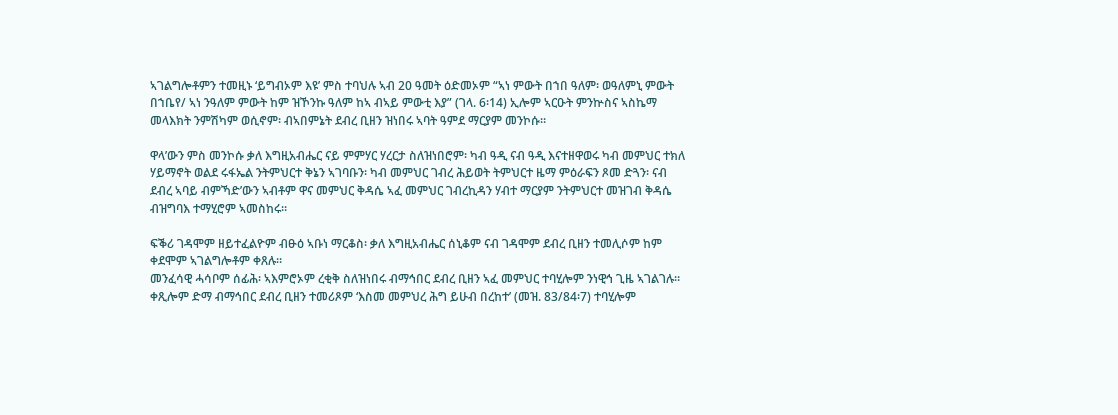ኣገልግሎቶምን ተመዚኑ ‘ይግብኦም እዩ’ ምስ ተባህሉ ኣብ 20 ዓመት ዕድመኦም “ኣነ ምውት በኀበ ዓለም፡ ወዓለምኒ ምውት በኀቤየ/ ኣነ ንዓለም ምውት ከም ዝኾንኩ ዓለም ከኣ ብኣይ ምውቲ እያ” (ገላ. 6፡14) ኢሎም ኣርዑት ምንኵስና ኣስኬማ መላእክት ንምሽካም ወሲኖም፡ ብኣበምኔት ደብረ ቢዘን ዝነበሩ ኣባት ዓምደ ማርያም መንኮሱ።

ዋላ’ውን ምስ መንኮሱ ቃለ እግዚአብሔር ናይ ምምሃር ሃረርታ ስለዝነበሮም፡ ካብ ዓዲ ናብ ዓዲ እናተዘዋወሩ ካብ መምህር ተክለ ሃይማኖት ወልደ ሩፋኤል ንትምህርተ ቅኔን ኣገባቡን፡ ካብ መምህር ገብረ ሕይወት ትምህርተ ዜማ ምዕራፍን ጾመ ድጓን፡ ናብ ደብረ ኣባይ ብምኻድ’ውን ኣብቶም ዋና መምህር ቅዳሴ ኣፈ መምህር ገብረኪዳን ሃብተ ማርያም ንትምህርተ መዝገብ ቅዳሴ ብዝግባእ ተማሂሮም ኣመስከሩ።

ፍቕሪ ገዳሞም ዘይተፈልዮም ብፁዕ ኣቡነ ማርቆስ፡ ቃለ እግዚአብሔር ሰኒቆም ናብ ገዳሞም ደብረ ቢዘን ተመሊሶም ከም ቀደሞም ኣገልግሎቶም ቀጸሉ።
መንፈሳዊ ሓሳቦም ሰፊሕ፡ ኣእምሮኦም ረቂቅ ስለዝነበሩ ብማኅበር ደብረ ቢዘን ኣፈ መምህር ተባሂሎም ንነዊኅ ጊዜ ኣገልገሉ። ቀጺሎም ድማ ብማኅበር ደብረ ቢዘን ተመሪጾም ‘እስመ መምህረ ሕግ ይሁብ በረከተ’ (መዝ. 83/84፡7) ተባሂሎም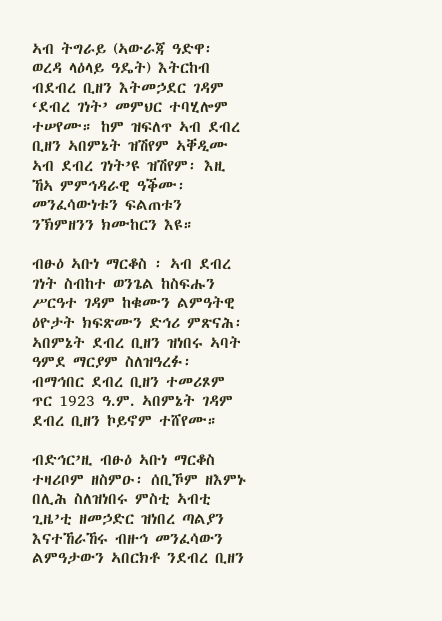ኣብ ትግራይ (ኣውራጃ ዓድዋ፡ ወረዳ ላዕላይ ዓዴት) እትርከብ ብደብረ ቢዘን እትመኃደር ገዳም ‘ደብረ ገነት’ መምህር ተባሂሎም ተሠየሙ። ከም ዝፍለጥ ኣብ ደብረ ቢዘን ኣበምኔት ዝሽየም ኣቐዲሙ ኣብ ደብረ ገነት’ዩ ዝሽየም፡ እዚ ኸኣ ምምኅዳራዊ ዓቕሙ፡ መንፈሳውነቱን ፍልጠቱን ንኽምዘንን ክሙከርን እዩ።

ብፁዕ ኣቡነ ማርቆስ ፡ ኣብ ደብረ ገነት ስብከተ ወንጌል ከስፍሑን ሥርዓተ ገዳም ከቁሙን ልምዓትዊ ዕዮታት ክፍጽሙን ድኅሪ ምጽናሕ፡ ኣበምኔት ደብረ ቢዘን ዝነበሩ ኣባት ዓምደ ማርያም ስለዝዓረፉ፡ ብማኅበር ደብረ ቢዘን ተመሪጾም ጥር 1923 ዓ.ም. ኣበምኔት ገዳም ደብረ ቢዘን ኮይኖም ተሸየሙ።

ብድኅር’ዚ ብፁዕ ኣቡነ ማርቆስ ተዛሪቦም ዘስምዑ፡ ሰቢኾም ዘእምኑ በሊሕ ስለዝነበሩ ምስቲ ኣብቲ ጊዜ’ቲ ዘመኃድር ዝነበረ ጣልያን እናተኸራኸሩ ብዙኅ መንፈሳውን ልምዓታውን ኣበርክቶ ንደብረ ቢዘን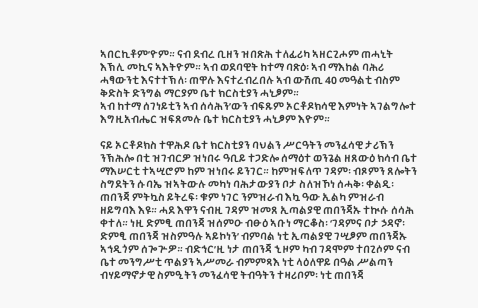ኣበርኪቶም’ዮም። ናብ ደብረ ቢዘን ዝበጽሕ ተለፊሪካ ኣዘርጊሖም ጠሓኒት እኽሊ መኪና ኣእትዮም። ኣብ ወደባዊት ከተማ ባጽዕ፡ ኣብ ማእከል ባሕሪ ሓፃውንቲ እናተተኽለ፡ ጠዋሉ እናተረብረበሉ ኣብ ውሽጢ 40 መዓልቲ ብስም ቅድስት ድንግል ማርያም ቤተ ክርስቲያን ሓኒፆም።
ኣብ ከተማ ሰገነይቲን ኣብ ሰሳሕን’ውን ብፍጹም ኦርቶዶክሳዊ እምነት ኣገልግሎተ እግዚአብሔር ዝፍጸመሉ ቤተ ክርስቲያን ሓኒፆም እዮም።

ናይ ኦርቶዶክስ ተዋሕዶ ቤተ ክርስቲያን ባህልን ሥርዓትን መንፈሳዊ ታሪኽን ንኽሕሎ በቲ ዝገብርዎ ዝነበሩ ዓቢይ ተጋድሎ ሰማዕተ ወንጌል ዘጸውዕ ክሳብ ቤተ ማእሠርቲ ተኣሢሮም ከም ዝነበሩ ይንገር። ከምዝፍለጥ ገዳም፡ ብጾምን ጸሎትን ስግደትን ሱባኤ ዝኣትውሉ መካነ ባሕታውያን ቦታ ስለዝኾነ ሰሓቅ፡ ቀልዲ፡ ጠበንጃ ምትኳስ ይትረፍ፡ ቁም ነገር ንምዝራብ እኳ ዓው ኢልካ ምዝራብ ዘይግባእ እዩ። ሓደ እዋን ናብዚ ገዳም ዝመጸ ኢጣልያዊ ጠበንጃኡ ተኲሱ ሰሳሕ ቀተለ። ነዚ ድምፂ ጠበንጃ ዝሰምዑ ብፁዕ ኣቡነ ማርቆስ፡ ‘ገዳምና ቦታ ኃዳኖ፡ ድምፂ ጠበንጃ ዝስምዓሉ ኣይኮነን’ ብምባል ነቲ ኢጣልያዊ ገሢፆም ጠበንጃኡ ኣኅዲጎም ሰጐጕዎ። ብድኅር’ዚ ነታ ጠበንጃ ኂዞም ካብ ገዳሞም ተበጊሶም ናብ ቤተ መንግሥቲ ጥልያን ኣሥመራ ብምምጻእ ነቲ ላዕለዋይ በዓል ሥልጣን ብሃይማኖታዊ ስምዒትን መንፈሳዊ ትብዓትን ተዛሪቦም፡ ነቲ ጠበንጃ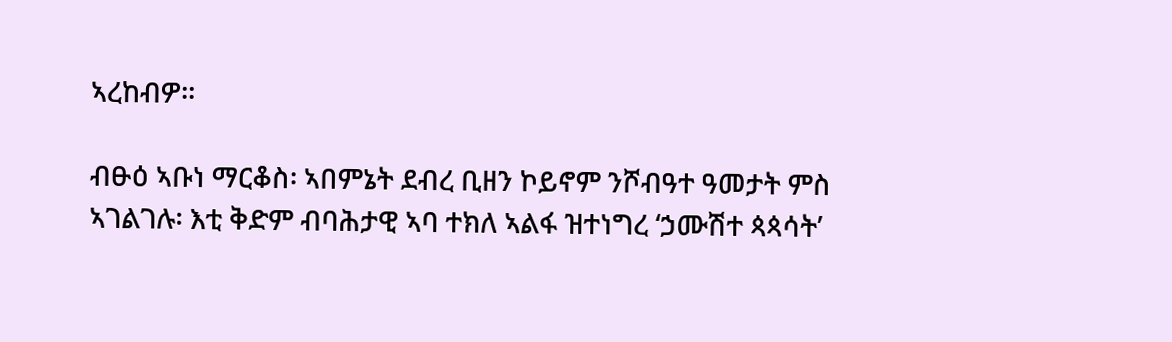ኣረከብዎ።

ብፁዕ ኣቡነ ማርቆስ፡ ኣበምኔት ደብረ ቢዘን ኮይኖም ንሾብዓተ ዓመታት ምስ ኣገልገሉ፡ እቲ ቅድም ብባሕታዊ ኣባ ተክለ ኣልፋ ዝተነግረ ‘ኃሙሽተ ጳጳሳት’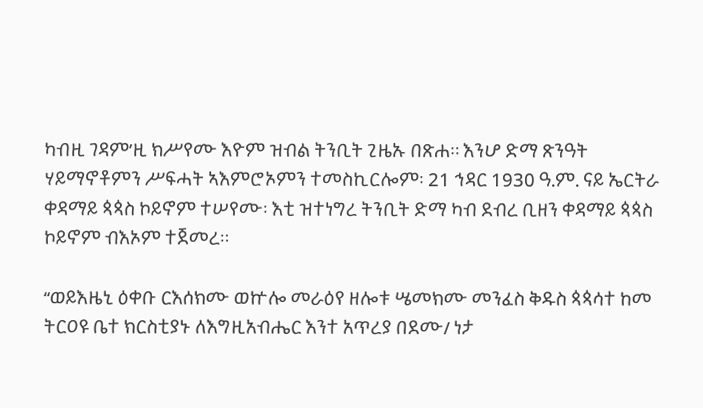ካብዚ ገዳም’ዚ ክሥየሙ እዮም ዝብል ትንቢት ጊዜኡ በጽሐ። እንሆ ድማ ጽንዓት ሃይማኖቶምን ሥፍሓት ኣእምሮኦምን ተመስኪርሎም፡ 21 ኅዳር 1930 ዓ.ም. ናይ ኤርትራ ቀዳማይ ጳጳስ ኮይኖም ተሠየሙ፡ እቲ ዝተነግረ ትንቢት ድማ ካብ ደብረ ቢዘን ቀዳማይ ጳጳስ ኮይኖም ብእኦም ተጀመረ።

“ወይእዜኒ ዕቀቡ ርእሰክሙ ወኵሎ መራዕየ ዘሎቱ ሤመክሙ መንፈስ ቅዱስ ጳጳሳተ ከመ ትርዐዩ ቤተ ክርስቲያኑ ለእግዚአብሔር እንተ አጥረያ በደሙ/ ነታ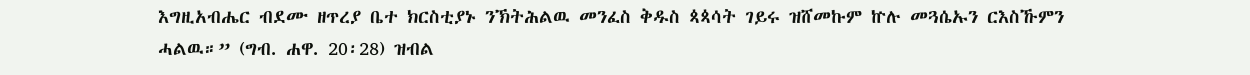እግዚአብሔር ብደሙ ዘጥረያ ቤተ ክርስቲያኑ ንኽትሕልዉ መንፈስ ቅዱስ ጳጳሳት ገይሩ ዝሸመኩም ኵሉ መጓሴኡን ርእስኹምን ሓልዉ።” (ግብ. ሐዋ. 20፡28) ዝብል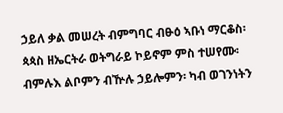ኃይለ ቃል መሠረት ብምግባር ብፁዕ ኣቡነ ማርቆስ፡ ጳጳስ ዘኤርትራ ወትግራይ ኮይኖም ምስ ተሠየሙ፡ ብምሉእ ልቦምን ብዅሉ ኃይሎምን፡ ካብ ወገንነትን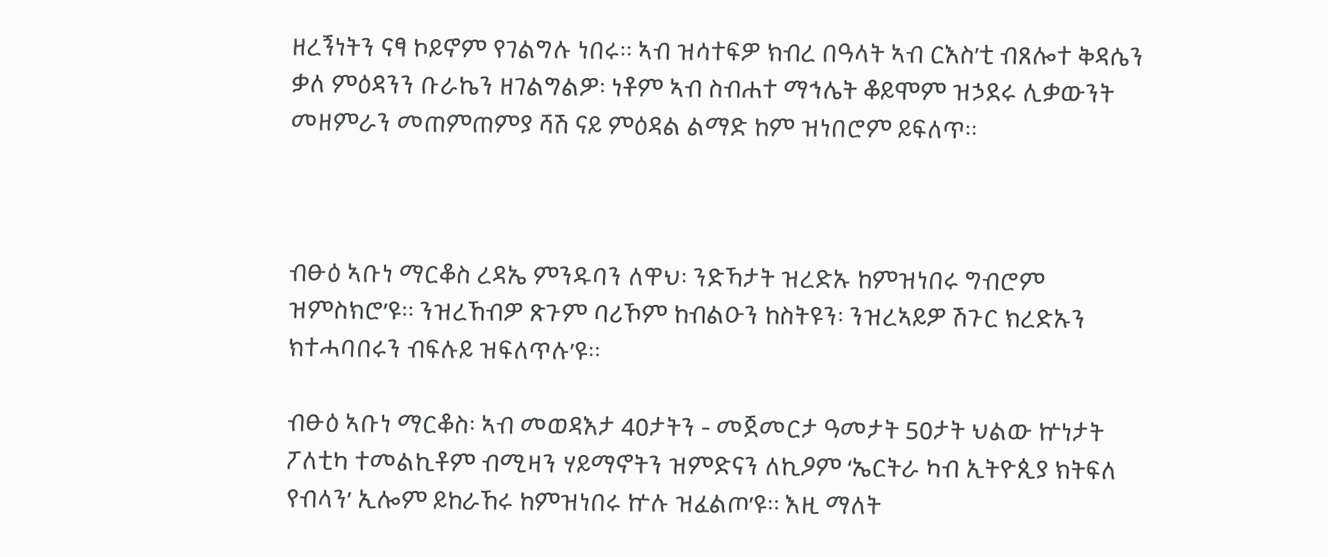ዘረኝነትን ናፃ ኮይኖም የገልግሉ ነበሩ። ኣብ ዝሳተፍዎ ክብረ በዓላት ኣብ ርእስ’ቲ ብጸሎተ ቅዳሴን ቃለ ምዕዳንን ቡራኬን ዘገልግልዎ፡ ነቶም ኣብ ስብሐተ ማኅሌት ቆይሞም ዝኃደሩ ሊቃውንት መዘምራን መጠምጠምያ ሻሽ ናይ ምዕዳል ልማድ ከም ዝነበሮም ይፍለጥ።



ብፁዕ ኣቡነ ማርቆስ ረዳኤ ምንዱባን ለዋህ፡ ንድኻታት ዝረድኡ ከምዝነበሩ ግብሮም ዝምስክሮ’ዩ። ንዝረኸብዎ ጽጉም ባሪኾም ከብልዑን ከስትዩን፡ ንዝረኣይዎ ሽጉር ክረድኡን ክተሓባበሩን ብፍሉይ ዝፍለጥሉ’ዩ።

ብፁዕ ኣቡነ ማርቆስ፡ ኣብ መወዳእታ 40ታትን - መጀመርታ ዓመታት 50ታት ህልው ኵነታት ፖለቲካ ተመልኪቶም ብሚዛን ሃይማኖትን ዝምድናን ለኪዖም ‘ኤርትራ ካብ ኢትዮጲያ ክትፍለ የብላን’ ኢሎም ይከራኸሩ ከምዝነበሩ ኵሉ ዝፈልጦ’ዩ። እዚ ማለት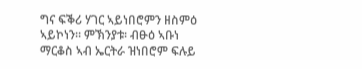ግና ፍቕሪ ሃገር ኣይነበሮምን ዘስምዕ ኣይኮነን። ምኽንያቱ፡ ብፁዕ ኣቡነ ማርቆስ ኣብ ኤርትራ ዝነበሮም ፍሉይ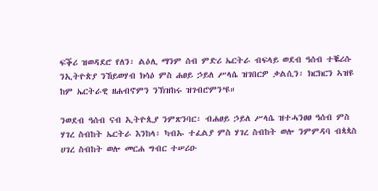ፍቕሪ ዝወዳደሮ የለን፡ ልዕሊ ማንም ሰብ ምድሪ ኤርትራ ብፍላይ ወደብ ዓሰብ ተቘሪሱ ንኢትዮጵያ ንኸይወሃብ ክሳዕ ምስ ሐፀይ ኃይለ ሥላሴ ዝገበርዎ ቃልሲን፡ ክርክርን ኣዝዩ ከም ኤርትራዊ ዘሐብኖምን ንኽዝከሩ ዝገብሮምን’ዩ።

ንወደብ ዓሰብ ናብ ኢትዮጲያ ንምጽንባር፡ ብሐፀይ ኃይለ ሥላሴ ዝተሓንፀፀ ዓሰብ ምስ ሃገረ ስብከት ኤርትራ እንከላ፡ ካብኡ ተፈልያ ምስ ሃገረ ስብከት ወሎ ንምምዳባ ብጳጳስ ሀገረ ስብከት ወሎ መርሐ ግብር ተሠሪዑ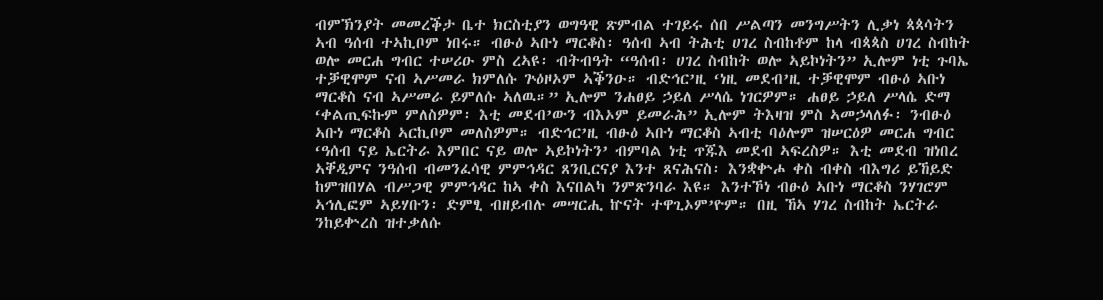ብምኽንያት መመረቕታ ቤተ ክርስቲያን ወግዓዊ ጽምብል ተገይሩ ሰበ ሥልጣን መንግሥትን ሊቃነ ጳጳሳትን ኣብ ዓሰብ ተኣኪቦም ነበሩ። ብፁዕ ኣቡነ ማርቆስ፡ ዓሰብ ኣብ ትሕቲ ሀገረ ስብከቶም ከላ ብጳጳስ ሀገረ ስብከት ወሎ መርሐ ግብር ተሠሪዑ ምስ ረኣዩ፡ ብትብዓት “ዓሰብ፡ ሀገረ ስብከት ወሎ ኣይኮነትን” ኢሎም ነቲ ጉባኤ ተቓዊሞም ናብ ኣሥመራ ክምለሱ ጕዕዞኦም ኣቕንዑ። ብድኅር’ዚ ‘ነዚ መደብ’ዚ ተቓዊሞም ብፁዕ ኣቡነ ማርቆስ ናብ ኣሥመራ ይምለሱ ኣለዉ።” ኢሎም ንሐፀይ ኃይለ ሥላሴ ነገርዎም። ሐፀይ ኃይለ ሥላሴ ድማ ‘ቀልጢፍኩም ምለስዎም፡ እቲ መደብ’ውን ብእኦም ይመራሕ” ኢሎም ትእዛዝ ምስ ኣመኃላለፉ፡ ንብፁዕ ኣቡነ ማርቆስ ኣርኪቦም መለስዎም። ብድኅር’ዚ ብፁዕ ኣቡነ ማርቆስ ኣብቲ ባዕሎም ዝሠርዕዎ መርሐ ግብር ‘ዓሰብ ናይ ኤርትራ እምበር ናይ ወሎ ኣይኮነትን’ ብምባል ነቲ ጥጁእ መደብ ኣፍረስዎ። እቲ መደብ ዝነበረ ኣቐዲምና ንዓሰብ ብመንፈሳዊ ምምኅዳር ጸንቢርናያ እንተ ጸናሕናስ፡ እንቋቍሖ ቀስ ብቀስ ብእግሪ ይኸይድ ከምዝበሃል ብሥጋዊ ምምኅዳር ከኣ ቀስ እናበልካ ንምጽንባራ እዩ። እንተኾነ ብፁዕ ኣቡነ ማርቆስ ንሃገሮም ኣኅሊፎም ኣይሃቡን፡ ድምፂ ብዘይብሉ መሣርሒ ኵናት ተዋጊኦም’ዮም። በዚ ኸኣ ሃገረ ስብከት ኤርትራ ንከይቍረስ ዝተቃለሱ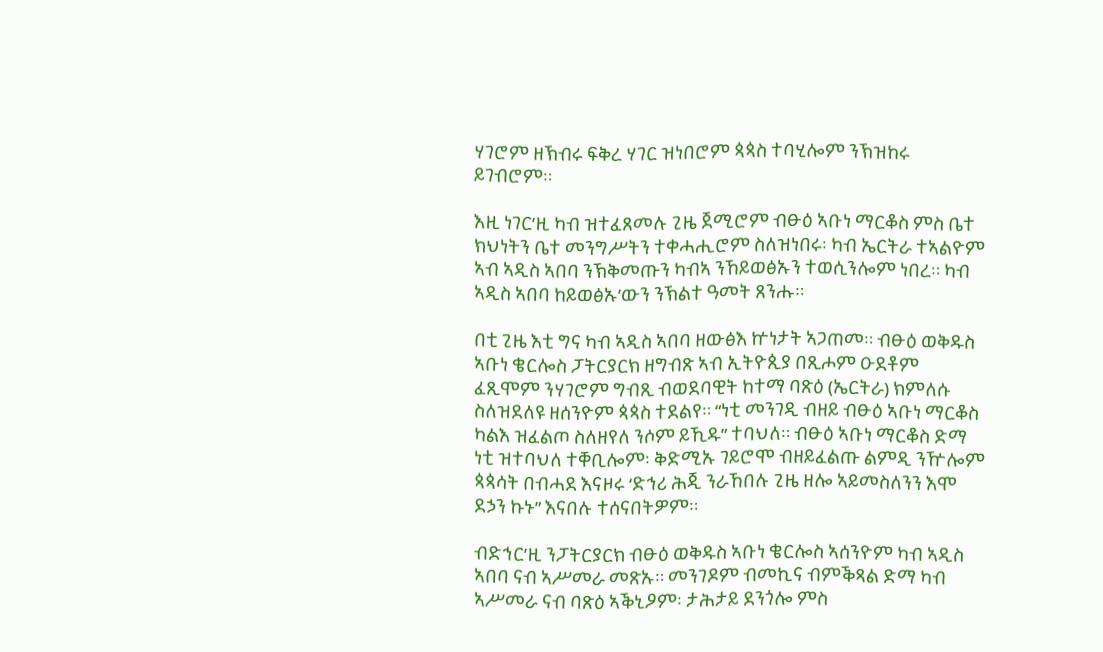ሃገሮም ዘኽብሩ ፍቅረ ሃገር ዝነበሮም ጳጳስ ተባሂሎም ንኽዝከሩ ይገብሮም።

እዚ ነገር’ዚ ካብ ዝተፈጸመሉ ጊዜ ጀሚሮም ብፁዕ ኣቡነ ማርቆስ ምስ ቤተ ክህነትን ቤተ መንግሥትን ተቀሓሒሮም ስለዝነበሩ፡ ካብ ኤርትራ ተኣልዮም ኣብ ኣዲስ ኣበባ ንኽቅመጡን ካብኣ ንኸይወፅኡን ተወሲንሎም ነበረ። ካብ ኣዲስ ኣበባ ከይወፅኡ’ውን ንኽልተ ዓመት ጸንሑ።

በቲ ጊዜ እቲ ግና ካብ ኣዲስ ኣበባ ዘውፅእ ኵነታት ኣጋጠመ። ብፁዕ ወቅዱስ ኣቡነ ቄርሎስ ፓትርያርክ ዘግብጽ ኣብ ኢትዮጲያ በጺሖም ዑደቶም ፈጺሞም ንሃገሮም ግብጺ ብወደባዊት ከተማ ባጽዕ (ኤርትራ) ክምለሱ ስለዝደለዩ ዘሰንዮም ጳጳስ ተደልየ። “ነቲ መንገዲ ብዘይ ብፁዕ ኣቡነ ማርቆስ ካልእ ዝፈልጦ ስለዘየለ ንሶም ይኺዱ” ተባህለ። ብፁዕ ኣቡነ ማርቆስ ድማ ነቲ ዝተባህለ ተቐቢሎም፡ ቅድሚኡ ገይሮሞ ብዘይፈልጡ ልምዲ ንዅሎም ጳጳሳት በብሓደ እናዞሩ ‘ድኅሪ ሕጂ ንራኸበሉ ጊዜ ዘሎ ኣይመስለንን እሞ ደኃን ኩኑ” እናበሉ ተሰናበትዎም።

ብድኅር’ዚ ንፓትርያርክ ብፁዕ ወቅዱስ ኣቡነ ቄርሎስ ኣሰንዮም ካብ ኣዲስ ኣበባ ናብ ኣሥመራ መጽኡ። መንገዶም ብመኪና ብምቕጻል ድማ ካብ ኣሥመራ ናብ ባጽዕ ኣቕኒዖም፡ ታሕታይ ደንጎሎ ምስ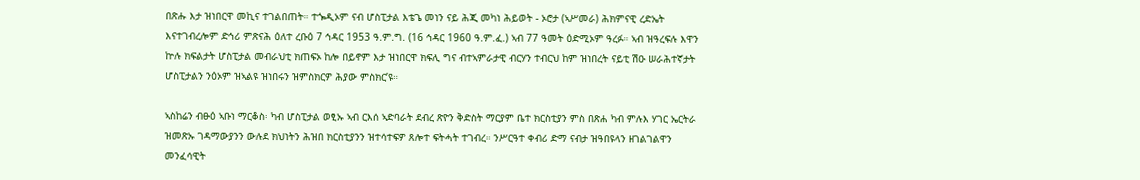በጽሑ እታ ዝነበርዋ መኪና ተገልበጠት። ተጐዲኦም ናብ ሆስፒታል እቴጌ መነን ናይ ሕጂ መካነ ሕይወት - ኦሮታ (ኣሥመራ) ሕክምናዊ ረድኤት እናተገብረሎም ድኅሪ ምጽናሕ ዕለተ ረቡዕ 7 ኅዳር 1953 ዓ.ም.ግ. (16 ኅዳር 1960 ዓ.ም.ፈ.) ኣብ 77 ዓመት ዕድሚኦም ዓረፉ። ኣብ ዝዓረፍሉ እዋን ኵሉ ክፍልታት ሆስፒታል መብራህቲ ክጠፍኦ ከሎ በይኖም እታ ዝነበርዋ ክፍሊ ግና ብተኣምራታዊ ብርሃን ተብርህ ከም ዝነበረት ናይቲ ሽዑ ሠራሕተኛታት ሆስፒታልን ንዕኦም ዝኣልዩ ዝነበሩን ዝምስክርዎ ሕያው ምስክር’ዩ።

ኣስከሬን ብፁዕ ኣቡነ ማርቆስ፡ ካብ ሆስፒታል ወፂኡ ኣብ ርእሰ ኣድባራት ደብረ ጽዮን ቅድስት ማርያም ቤተ ክርስቲያን ምስ በጽሐ ካብ ምሉእ ሃገር ኤርትራ ዝመጽኡ ገዳማውያንን ውሉደ ክህነትን ሕዝበ ክርስቲያንን ዝተሳተፍዎ ጸሎተ ፍትሓት ተገብረ። ንሥርዓተ ቀብሪ ድማ ናብታ ዝዓበዩላን ዘገልገልዋን መንፈሳዊት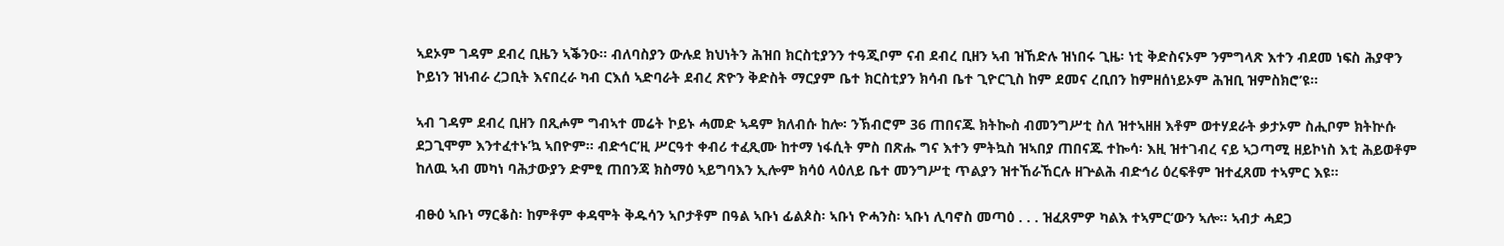ኣደኦም ገዳም ደብረ ቢዜን ኣቕንዑ። ብለባስያን ውሉደ ክህነትን ሕዝበ ክርስቲያንን ተዓጂቦም ናብ ደብረ ቢዘን ኣብ ዝኸድሉ ዝነበሩ ጊዜ፡ ነቲ ቅድስናኦም ንምግላጽ እተን ብደመ ነፍስ ሕያዋን ኮይነን ዝነብራ ረጋቢት እናበረራ ካብ ርእሰ ኣድባራት ደብረ ጽዮን ቅድስት ማርያም ቤተ ክርስቲያን ክሳብ ቤተ ጊዮርጊስ ከም ደመና ረቢበን ከምዘሰነይኦም ሕዝቢ ዝምስክሮ’ዩ።

ኣብ ገዳም ደብረ ቢዘን በጺሖም ግብኣተ መሬት ኮይኑ ሓመድ ኣዳም ክለብሱ ከሎ፡ ንኽብሮም 36 ጠበናጁ ክትኰስ ብመንግሥቲ ስለ ዝተኣዘዘ እቶም ወተሃደራት ቃታኦም ስሒቦም ክትኵሱ ደጋጊሞም እንተፈተኑ’ኳ ኣበዮም። ብድኅር’ዚ ሥርዓተ ቀብሪ ተፈጺሙ ከተማ ነፋሲት ምስ በጽሑ ግና እተን ምትኳስ ዝኣበያ ጠበናጁ ተኰሳ፡ እዚ ዝተገብረ ናይ ኣጋጣሚ ዘይኮነስ እቲ ሕይወቶም ከለዉ ኣብ መካነ ባሕታውያን ድምፂ ጠበንጃ ክስማዕ ኣይግባእን ኢሎም ክሳዕ ላዕለይ ቤተ መንግሥቲ ጥልያን ዝተኸራኸርሉ ዘጕልሕ ብድኅሪ ዕረፍቶም ዝተፈጸመ ተኣምር እዩ።

ብፁዕ ኣቡነ ማርቆስ፡ ከምቶም ቀዳሞት ቅዱሳን ኣቦታቶም በዓል ኣቡነ ፊልጶስ፡ ኣቡነ ዮሓንስ፡ ኣቡነ ሊባኖስ መጣዕ . . . ዝፈጸምዎ ካልእ ተኣምር’ውን ኣሎ። ኣብታ ሓደጋ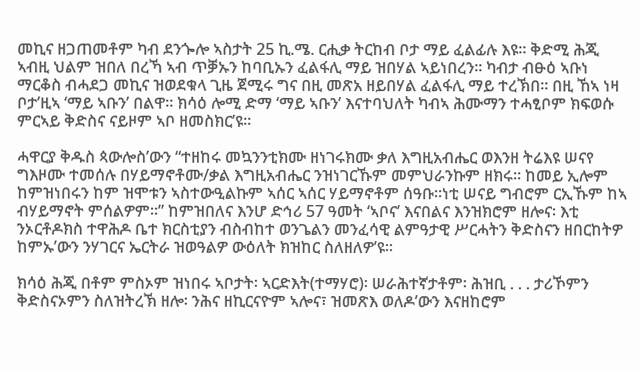መኪና ዘጋጠመቶም ካብ ደንጐሎ ኣስታት 25 ኪ.ሜ. ርሒቃ ትርከብ ቦታ ማይ ፈልፊሉ እዩ። ቅድሚ ሕጂ ኣብዚ ህልም ዝበለ በረኻ ኣብ ጥቓኡን ከባቢኡን ፈልፋሊ ማይ ዝበሃል ኣይነበረን። ካብታ ብፁዕ ኣቡነ ማርቆስ ብሓደጋ መኪና ዝወደቁላ ጊዜ ጀሚሩ ግና በዚ መጽአ ዘይበሃል ፈልፋሊ ማይ ተረኽበ። በዚ ኸኣ ነዛ ቦታ’ዚኣ ‘ማይ ኣቡን’ በልዋ። ክሳዕ ሎሚ ድማ ‘ማይ ኣቡን’ እናተባህለት ካብኣ ሕሙማን ተሓፂቦም ክፍወሱ ምርኣይ ቅድስና ናይዞም ኣቦ ዘመስክር’ዩ።

ሓዋርያ ቅዱስ ጳውሎስ’ውን “ተዘከሩ መኳንንቲክሙ ዘነገሩክሙ ቃለ እግዚአብሔር ወእንዘ ትሬእዩ ሠናየ ግእዞሙ ተመሰሉ በሃይማኖቶሙ/ቃል እግዚአብሔር ንዝነገርኹም መምህራንኩም ዘክሩ። ከመይ ኢሎም ከምዝነበሩን ከም ዝሞቱን ኣስተውዒልኩም ኣሰር ኣሰር ሃይማኖቶም ሰዓቡ።ነቲ ሠናይ ግብሮም ርኢኹም ከኣ ብሃይማኖት ምሰልዎም።” ከምዝበለና እንሆ ድኅሪ 57 ዓመት ‘ኣቦና’ እናበልና እንዝክሮም ዘሎና፡ እቲ ንኦርቶዶክስ ተዋሕዶ ቤተ ክርስቲያን ብስብከተ ወንጌልን መንፈሳዊ ልምዓታዊ ሥርሓትን ቅድስናን ዘበርከትዎ ከምኡ’ውን ንሃገርና ኤርትራ ዝወዓልዎ ውዕለት ክዝከር ስለዘለዎ’ዩ።

ክሳዕ ሕጂ በቶም ምስኦም ዝነበሩ ኣቦታት፡ ኣርድእት(ተማሃሮ)፡ ሠራሕተኛታቶም፡ ሕዝቢ . . . ታሪኾምን ቅድስናኦምን ስለዝትረኽ ዘሎ፡ ንሕና ዘኪርናዮም ኣሎና፣ ዝመጽእ ወለዶ’ውን እናዘከሮም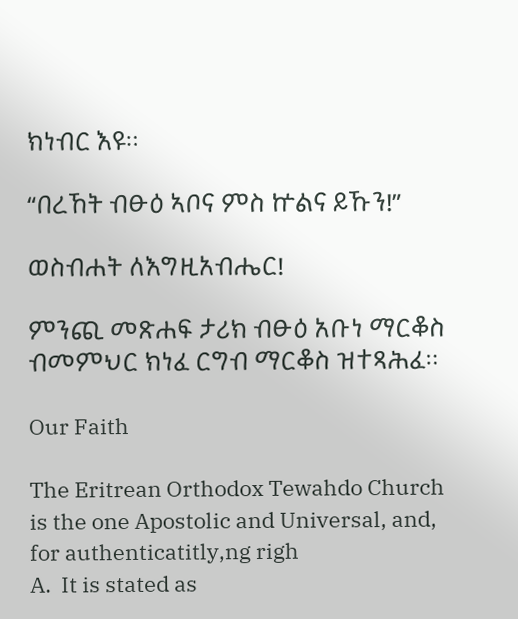ክነብር እዩ።

“በረኸት ብፁዕ ኣቦና ምስ ኵልና ይኹን!”

ወስብሐት ለእግዚአብሔር!

ምንጪ መጽሐፍ ታሪክ ብፁዕ አቡነ ማርቆስ ብመምህር ክነፈ ርግብ ማርቆስ ዝተጻሕፈ።

Our Faith

The Eritrean Orthodox Tewahdo Church is the one Apostolic and Universal, and, for authenticatitly,ng righ
A.  It is stated as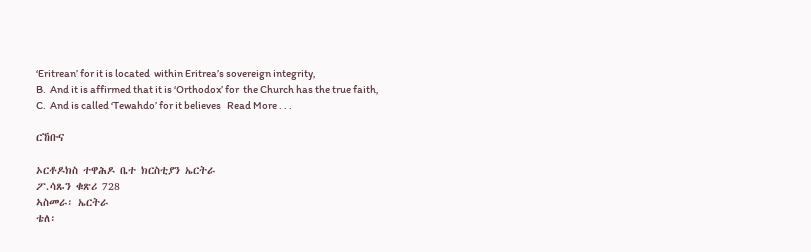‘Eritrean’ for it is located  within Eritrea’s sovereign integrity,
B.  And it is affirmed that it is ‘Orthodox’ for  the Church has the true faith,
C.  And is called ‘Tewahdo’ for it believes   Read More . . .

ርኸቡና

ኦርቶዶክስ ተዋሕዶ ቤተ ክርስቲያን ኤርትራ
ፖ.ሳጹን ቁጽሪ 728
ኣስመራ፡ ኤርትራ
ቴለ፡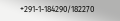+291-1-184290/182270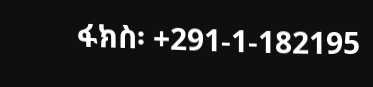ፋክስ፡ +291-1-182195